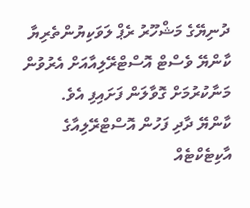ދުނިޔޭގެ މަޝްހޫރު ރެޕް ލަވަކިޔުންތެރިޔާ ކާންޔޭ ވެސްޓް އޮސްޓްރޭލިއާއަށް އެރުވުން މަނާކުރުމަށް ގޮވާލަން ފަށައިފި އެވެ.
ކާންޔޭ ދާދި ފަހުން އޮސްޓްރޭލިއާގެ އާކިޓެކްޓެއް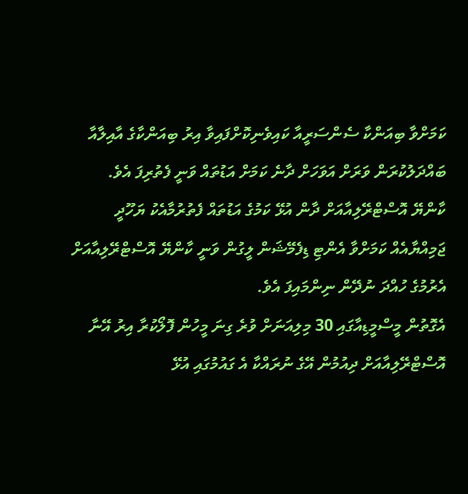ކަމަށްވާ ބިއަންކާ ސެންސަރީއާ ކައިވެނިކޮށްފައިވާ އިރު ބިއަންކާގެ އާއިލާއާ ބައްދަލުކުރަން ވަރަށް އަވަހަށް ދާނެ ކަމަށް އަޑުތައް ވަނީ ފެތުރިފަ އެވެ.
ކާންޔޭ އޮސްޓްރޭލިއާއަށް ދާން އުޅޭ ކަމުގެ އަޑުތައް ފެތުރުމާއެކު ޔަހޫދީ ޖަމިއްޔާއެއް ކަމަށްވާ އެންޓި ޑިފެމޭޝަން ލީގުން ވަނީ ކާންޔޭ އޮސްޓްރޭލިއާއަށް އެރުމުގެ ހުއްދަ ނުދޭން ނިންމައިފަ އެވެ.
އެގޮތުން މީސްމީޑިއާގައި 30 މިލިއަނަށް ވުރެ ގިނަ މީހުން ފޮލޯކުރާ އިރު އޭނާ އޮސްޓްރޭލިއާއަށް ދިއުމުން އޭގެ ނުރައްކާ އެ ގައުމުގައި އުޅޭ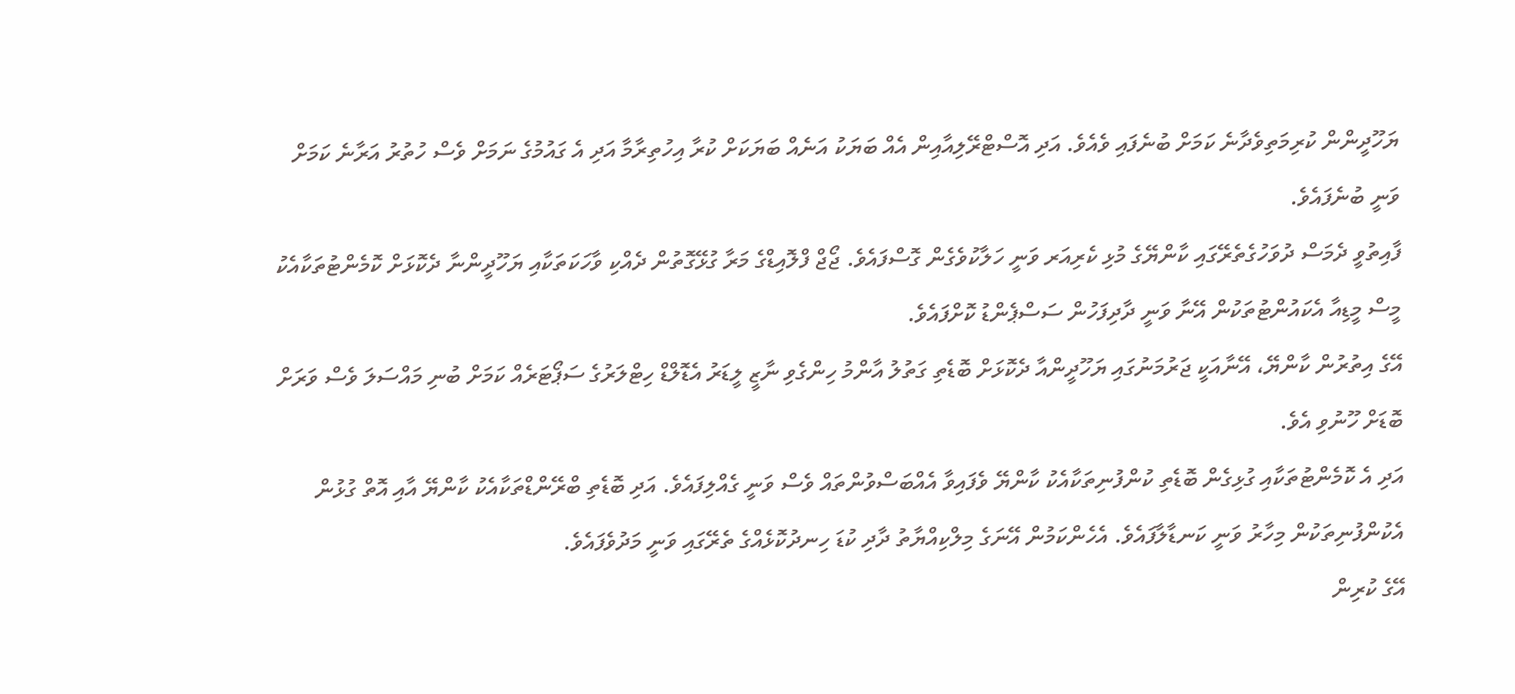ޔަހޫދީންން ކުރިމަތިވެދާނެ ކަމަށް ބުނެފައި ވެއެވެ. އަދި އޮސްޓްރޭލިއާއިން އެއް ބަޔަކު އަނެއް ބަޔަކަށް ކުރާ އިހުތިރާމާ އަދި އެ ގައުމުގެ ނަމަށް ވެސް ހުތުރު އަރާނެ ކަމަށް ވަނީ ބުނެފައެވެ.
ފާއިތުވީ ދެމަސް ދުވަހުގެތެރޭގައި ކާންޔޭގެ މުޅި ކެރިއަރ ވަނީ ހަލާކުވެގެން ގޮސްފައެވެ. ޖޯޖް ފްލޮއިޑްގެ މަރާ ގުޅޭގޮތުން ދެއްކި ވާހަކަތަކާއި ޔަހޫދީންނާ ދެކޮޅަށް ކޮމެންޓުތަކާއެކު މީސް މީޑިއާ އެކައުންޓުތަކުން އޭނާ ވަނީ ދާދިފަހުން ސަސްޕެންޑު ކޮށްފައެވެ.
އޭގެ އިތުރުން ކާންޔޭ، އޭނާއަކީ ޖަރުމަނުގައި ޔަހޫދީންއާ ދެކޮޅަށް ބޮޑެތި ގަތުލު އާންމު ހިންގެވި ނާޒީ ލީޑަރު އެޑޮލްޑް ހިޓްލަރުގެ ސަޕޯޓަރެއް ކަމަށް ބުނި މައްސަލަ ވެސް ވަރަށް ބޮޑަށް ހޫނުވި އެވެ.
އަދި އެ ކޮމެންޓުތަކާއި ގުޅިގެން ބޮޑެތި ކުންފުނިތަކާއެކު ކާންޔޭ ވެފައިވާ އެއްބަސްވުންތައް ވެސް ވަނީ ގެއްލިފައެވެ. އަދި ބޮޑެތި ބްރޭންޑްތަކާއެކު ކާންޔޭ އާއި އޮތް ގުޅުން އެކުންފުނިތަކުން މިހާރު ވަނީ ކަނޑާލާފައެވެ. އެހެންކަމުން އޭނަގެ މިލްކިއްޔާތު ދާދި ކުޑަ ހިނދުކޮޅެއްގެ ތެރޭގައި ވަނީ މަދުވެފައެވެ.
އޭގެ ކުރިން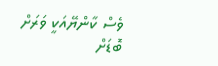ވެސް ކާންޔޭއަކީ ވަރަށް ބޮޑަށް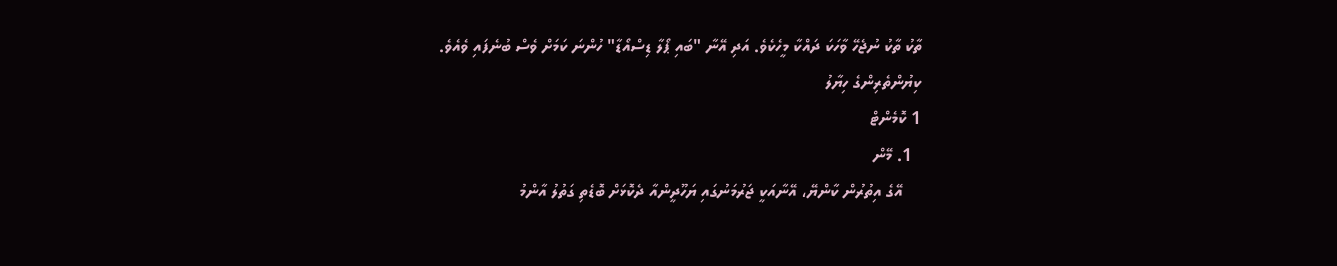ތާކު ތާކު ނުޖެހޭ ވާހަކަ ދައްކާ މީހެކެވެ. އަދި އޭނާ "ބައި ޕޯލާ ޑިސްއޯޑާ" ހުންނަ ކަމަށް ވެސް ބުނެފައި ވެއެވެ.
ކިޔުންތެރިންގެ ހިޔާލު
1 ކޮމެންޓް
  1. މޭން
    އޭގެ އިތުރުން ކާންޔޭ، އޭނާއަކީ ޖަރުމަނުގައި ޔަހޫދީންއާ ދެކޮޅަށް ބޮޑެތި ގަތުލު އާންމު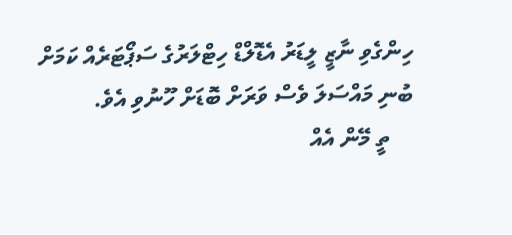ހިންގެވި ނާޒީ ލީޑަރު އެޑޮލްޑް ހިޓްލަރުގެ ސަޕޯޓަރެއް ކަމަށް ބުނި މައްސަލަ ވެސް ވަރަށް ބޮޑަށް ހޫނުވި އެވެ.
    ތީ މޭން އެއް